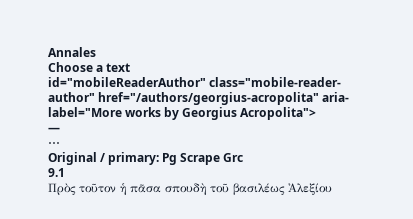Annales
Choose a text
id="mobileReaderAuthor" class="mobile-reader-author" href="/authors/georgius-acropolita" aria-label="More works by Georgius Acropolita">
—
⋯
Original / primary: Pg Scrape Grc
9.1
Πρὸς τοῦτον ἡ πᾶσα σπουδὴ τοῦ βασιλέως Ἀλεξίου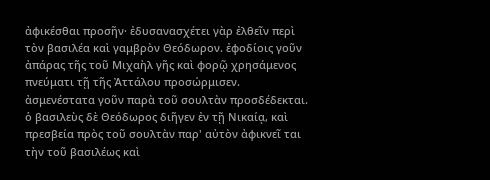ἀφικέσθαι προσῆν· ἐδυσανασχέτει γὰρ ἐλθεῖν περὶ τὸν βασιλέα καὶ γαμβρὸν Θεόδωρον. ἐφοδίοις γοῦν ἀπάρας τῆς τοῦ Μιχαὴλ γῆς καὶ φορῷ χρησάμενος πνεύματι τῇ τῆς Ἀττάλου προσώρμισεν. ἀσμενέστατα γοῦν παρὰ τοῦ σουλτὰν προσδέδεκται. ὁ βασιλεὺς δὲ Θεόδωρος διῆγεν ἐν τῇ Νικαίᾳ, καὶ πρεσβεία πρὸς τοῦ σουλτὰν παρ' αὐτὸν ἀφικνεῖ ται τὴν τοῦ βασιλέως καὶ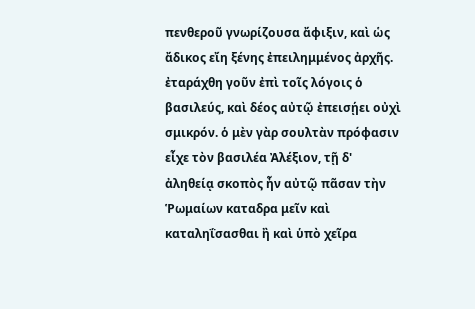πενθεροῦ γνωρίζουσα ἄφιξιν, καὶ ὡς ἄδικος εἴη ξένης ἐπειλημμένος ἀρχῆς. ἐταράχθη γοῦν ἐπὶ τοῖς λόγοις ὁ βασιλεύς, καὶ δέος αὐτῷ ἐπεισῄει οὐχὶ σμικρόν. ὁ μὲν γὰρ σουλτὰν πρόφασιν εἶχε τὸν βασιλέα Ἀλέξιον, τῇ δ' ἀληθείᾳ σκοπὸς ἦν αὐτῷ πᾶσαν τὴν Ῥωμαίων καταδρα μεῖν καὶ καταληΐσασθαι ἢ καὶ ὑπὸ χεῖρα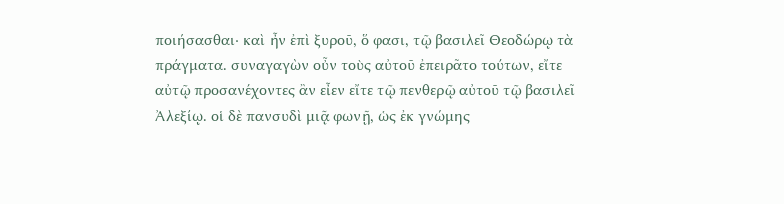ποιήσασθαι· καὶ ἦν ἐπὶ ξυροῦ, ὅ φασι, τῷ βασιλεῖ Θεοδώρῳ τὰ πράγματα. συναγαγὼν οὖν τοὺς αὐτοῦ ἐπειρᾶτο τούτων, εἴτε αὐτῷ προσανέχοντες ἂν εἶεν εἴτε τῷ πενθερῷ αὐτοῦ τῷ βασιλεῖ Ἀλεξίῳ. οἱ δὲ πανσυδὶ μιᾷ φωνῇ, ὡς ἐκ γνώμης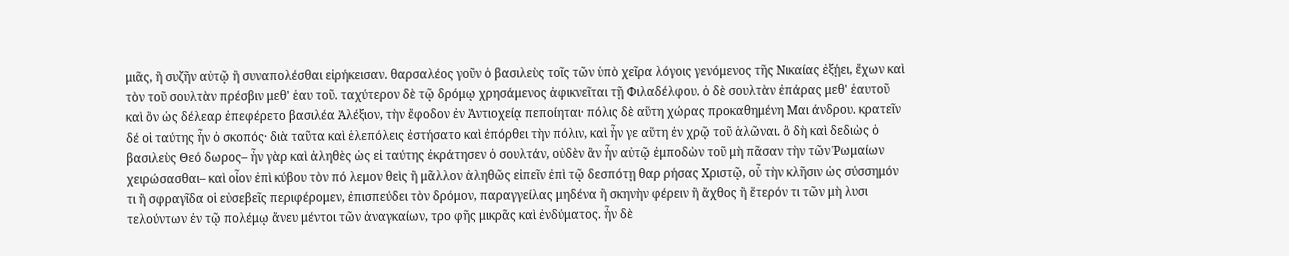μιᾶς, ἢ συζῆν αὐτῷ ἢ συναπολέσθαι εἰρήκεισαν. θαρσαλέος γοῦν ὁ βασιλεὺς τοῖς τῶν ὑπὸ χεῖρα λόγοις γενόμενος τῆς Νικαίας ἐξῄει, ἔχων καὶ τὸν τοῦ σουλτὰν πρέσβιν μεθ' ἑαυ τοῦ. ταχύτερον δὲ τῷ δρόμῳ χρησάμενος ἀφικνεῖται τῇ Φιλαδέλφου. ὁ δὲ σουλτὰν ἐπάρας μεθ' ἑαυτοῦ καὶ ὃν ὡς δέλεαρ ἐπεφέρετο βασιλέα Ἀλέξιον, τὴν ἔφοδον ἐν Ἀντιοχείᾳ πεποίηται· πόλις δὲ αὕτη χώρας προκαθημένη Μαι άνδρου. κρατεῖν δέ οἱ ταύτης ἦν ὁ σκοπός· διὰ ταῦτα καὶ ἑλεπόλεις ἐστήσατο καὶ ἐπόρθει τὴν πόλιν, καὶ ἦν γε αὕτη ἐν χρῷ τοῦ ἁλῶναι. ὃ δὴ καὶ δεδιὼς ὁ βασιλεὺς Θεό δωρος– ἦν γὰρ καὶ ἀληθὲς ὡς εἰ ταύτης ἐκράτησεν ὁ σουλτάν, οὐδὲν ἂν ἦν αὐτῷ ἐμποδὼν τοῦ μὴ πᾶσαν τὴν τῶν Ῥωμαίων χειρώσασθαι– καὶ οἷον ἐπὶ κύβου τὸν πό λεμον θεὶς ἢ μᾶλλον ἀληθῶς εἰπεῖν ἐπὶ τῷ δεσπότῃ θαρ ρήσας Χριστῷ, οὗ τὴν κλῆσιν ὡς σύσσημόν τι ἢ σφραγῖδα οἱ εὐσεβεῖς περιφέρομεν, ἐπισπεύδει τὸν δρόμον, παραγγείλας μηδένα ἢ σκηνὴν φέρειν ἢ ἄχθος ἢ ἕτερόν τι τῶν μὴ λυσι τελούντων ἐν τῷ πολέμῳ ἄνευ μέντοι τῶν ἀναγκαίων, τρο φῆς μικρᾶς καὶ ἐνδύματος. ἦν δὲ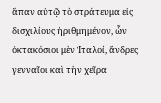ἅπαν αὐτῷ τὸ στράτευμα εἰς δισχιλίους ἠριθμημένον, ὧν ὀκτακόσιοι μὲν Ἰταλοί, ἄνδρες γενναῖοι καὶ τὴν χεῖρα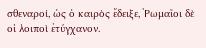σθεναροί, ὡς ὁ καιρὸς ἔδειξε, Ῥωμαῖοι δὲ οἱ λοιποὶ ἐτύγχανον.